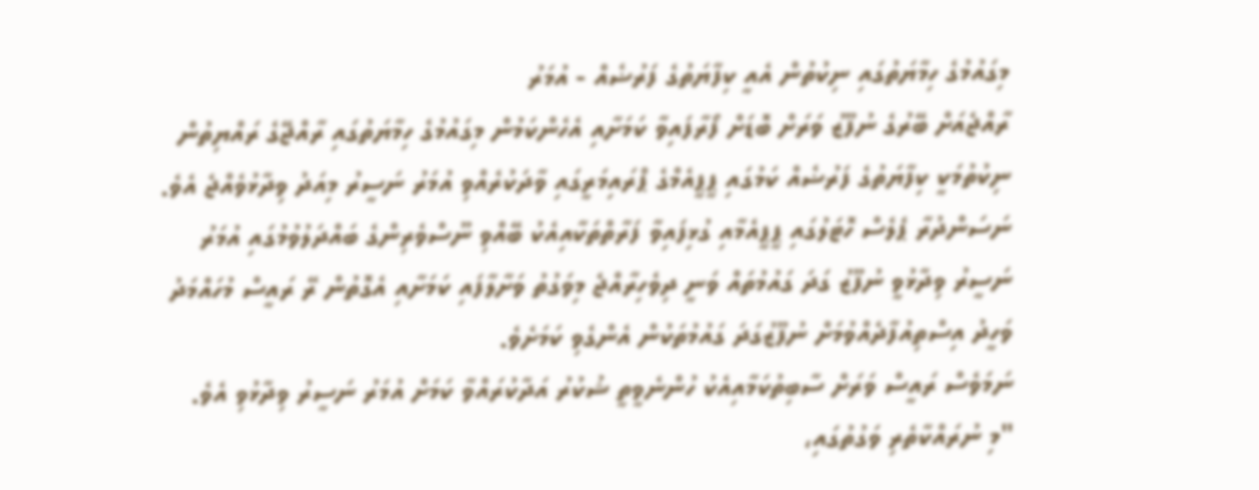މިގައުމުގެ ހިމާޔަތުގައި ނިކުތުން އެއީ ކިފާޔަތުގެ ފަރުޟެއް - އުމަރު
ރާއްޖެއަށް ބޭރުގެ ނުފޫޒު ވަރަށް ބޮޑަށް ފޯރާފައިވާ ކަމަށާއި އެހެންކަމުން މިގައުމުގެ ހިމާޔަތުގައި ރާއްޖޭގެ ރައްޔިތުން ނިކުތުމަކީ ކިފާޔަތުގެ ފަރުޟެއް ކަމުގައި ޕީޕީއެމްގެ ޕްރައިމަރީގައި ވާދަކުރެއްވި އުމަރު ނަސީރު މިއަދު ވިދާޅުވެއްޖެ އެވެ.
ނަސަންދުރާ ޕެލެސް ހޮޓަލުގައި ޕީޕީއެމާއި ގުޅިފައިވާ ފަރާތްތަކާއިއެކު ބޭއްވި ނޫސްވެރިންގެ ބައްދަލުވުމުގައި އުމަރު ނަސީރު ވިދާޅުވީ ނުފޫޒު ގަދަ ގައުމުތައް ވަނީ ދިވެހިރާއްޖެ މިވަގުތު ވަށާލާފައި ކަމަށާއި އެގޮތުން ރޭ ރައީސް މުހައްމަދު ވަހީދު އިސްތިއުފާދެއްވުމަށް ނުފޫޒުގަދަ ގައުމުތަކުން އެންގެވި ކަމަށެވެ.
ނަމަވެސް ރައީސް ވަރަށް ސާބިތުކަމާއިއެކު ހުންނެވީތީ ޝުކުރު އަދާކުރައްވާ ކަމަށް އުމަރު ނަސީރު ވިދާޅުވި އެވެ.
"މި ނުރައްކާތެރި ވަގުތުގައި،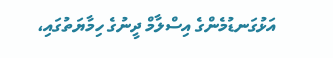އަޅުގަނޑުމެންގެ އިސްލާމް ދީނުގެ ހިމާޔަތުގައި،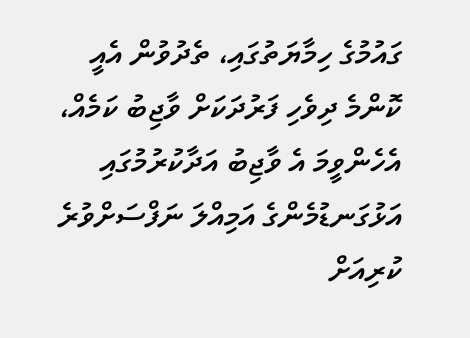ގައުމުގެ ހިމާޔަތުގައި، ތެދުވުން އެއީ ކޮންމެ ދިވެހި ފަރުދަކަށް ވާޖިބު ކަމެއް، އެހެންވީމަ އެ ވާޖިބު އަދާކުރުމުގައި އަޅުގަނޑުމެންގެ އަމިއްލަ ނަފްސަށްވުރެ ކުރިއަށް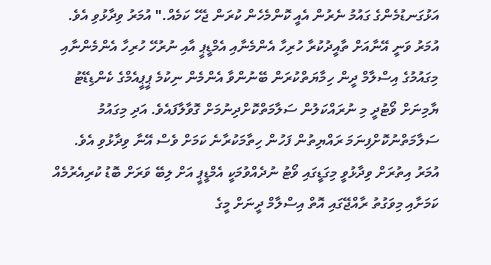އަޅުގަނޑުމެންގެ ގައުމު ނެރުން އެއީ ކޮންމެހެން ކުރަން ޖެހޭ ކަމެއް." އުމަރު ވިދާޅުވި އެވެ.
އުމަރު ވަނީ އޭނާއަށް ތާއީދުކުރާ ހުރިހާ އެންމެނާއި އެމްޑީޕީ އާއި ނުރުހޭ ހުރިހާ އެންމެންނާއި މިގައުމުގެ އިސްލާމް ދީން ހިމާޔަތްކުރަން ބޭނުންވާ އެންމެން ނިކުމެ ޕީޕީއެމްގެ ކެންޑިޑޭޓު ޔާމިނަށް ވޯޓުދީ މި ނުރައްކަލުން ސަލާމަތްކޮށްދިނުމަށް ގޮވާލާފައެވެ. އަދި މިގައުމު ސަލާމަތްނުކޮށްފިނަމަ ރައްޔިތުން ފަހުން ހިތާމަކުރާނެ ކަމަށް ވެސް އޭނާ ވިދާޅުވި އެވެ.
އުމަރު އިތުރަށް ވިދާޅުވީ މިގަޑީގައި ވޯޓު ނުދެއްވުމަކީ އެމްޑީޕީ އަށް ލިބޭ ވަރަށް ބޮޑު ކުރިއެރުމެއް ކަމަށާއި މިވަގުތު ރާއްޖޭގައި އޮތް އިސްލާމް ދީނަށް މީގެ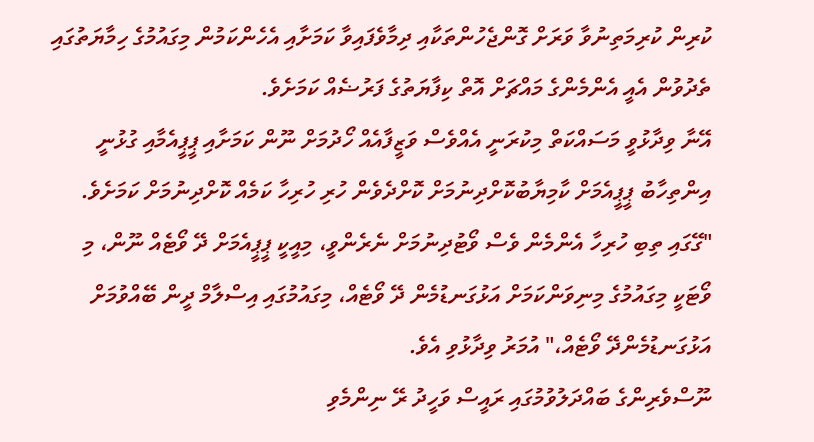ކުރިން ކުރިމަތިނުވާ ވަރަށް ގޮންޖެހުންތަކާއި ދިމާވެފައިވާ ކަމަށާއި އެހެންކަމުން މިގައުމުގެ ހިމާޔަތުގައި ތެދުވުން އެއީ އެންމެންގެ މައްޗަށް އޮތް ކިފާޔަތުގެ ފަރުޟެއް ކަމަށެވެ.
އޭނާ ވިދާޅުވީ މަސައްކަތް މިކުރަނީ އެއްވެސް ވަޒީފާއެއް ހޯދުމަށް ނޫން ކަމަށާއި ޕީޕީއެމާއި ގުޅުނީ އިންތިހާބު ޕީޕީއެމަށް ކާމިޔާބުކޮށްދިނުމަށް ކޮށްދެވެން ހުރި ހުރިހާ ކަމެއް ކޮށްދިނުމަށް ކަމަށެވެ.
"ގޭގައި ތިބި ހުރިހާ އެންމެން ވެސް ވޯޓުދިނުމަށް ނެރެންވީ، މިއީކީ ޕީޕީއެމަށް ދޭ ވޯޓެއް ނޫން، މި ވޯޓަކީ މިގައުމުގެ މިނިވަންކަމަށް އަޅުގަނޑުމެން ދޭ ވޯޓެއް، މިގައުމުގައި އިސްލާމް ދީން ބޭއްވުމަށް އަޅުގަނޑުމެންދޭ ވޯޓެއް،" އުމަރު ވިދާޅުވި އެވެ.
ނޫސްވެރިންގެ ބައްދަލުވުމުގައި ރައީސް ވަހީދު ރޭ ނިންމެވި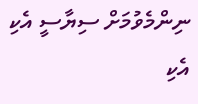ނިންމެވުމަށް ސިޔާސީ އެކި އެކި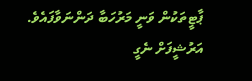ޕާޓީތަކުން ވަނީ މަރުހަބާ ދަންނަވާފައެވެ.
އަރުޝީފަށް ނެގީ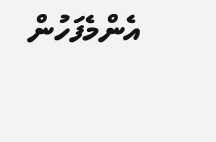އެންމެފަހުން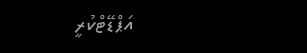އަޕްޑޭޓްކުރީ